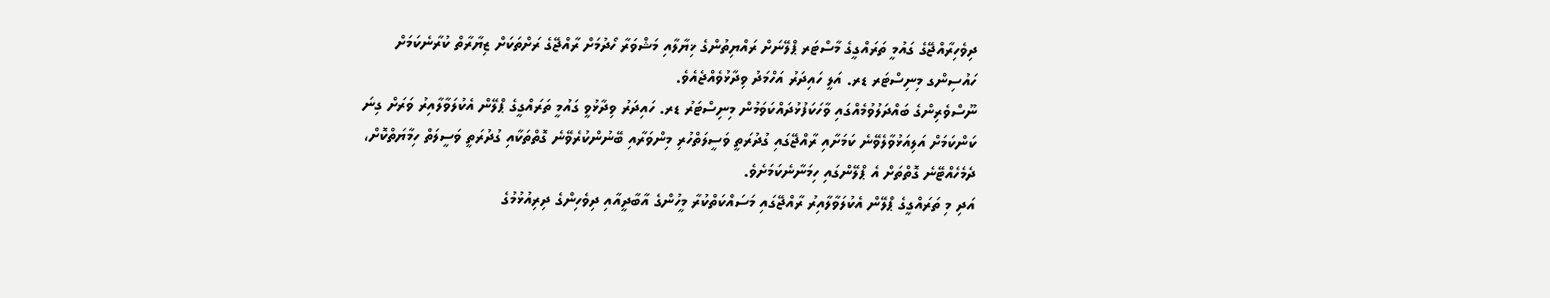ދިވެހިރާއްޖޭގެ ގައުމީ ތަރައްގީގެ މާސްޓަރ ޕްލޭނަށް ރައްޔިތުންގެ ޚިޔާލާއި މަޝްވަރާ ހޯދުމަށް ރާއްޖޭގެ ރަށްތަކަށް ޒިޔާރާތް ކުރާނެކަމަށް ހައުސިންގ މިނިސްޓަރ ޑރ. އަލީ ހައިދަރު އަހްމަދު ވިދާޅުވެއްޖެއެވެ.
ނޫސްވެރިންގެ ބައްދަލުވުމެއްގައި ވާހަކަފުޅުދައްކަވަމުން މިނިސްޓަރު ޑރ. ހައިދަރު ވިދާޅުވީ ގައުމީ ތަރައްގީގެ ޕްލޭން އެކުލަވާލާއިރު ވަރަށް ގިނަ ކަންކަމަށް އަލިއަޅުވާލެވޭނެ ކަމަށާއި ރާއްޖޭގައި ގުދުރަތީ ވަސީލަތްހުރި މިންވަރާއި ބޭނުންކުރެވޭނެ ގޮތްތަކާއި ގުދުރަތީ ވަސީލަތް ހިމާޔަތްކޮށް، ދެމެހެއްޓޭނެ ގޮތްތަށް އެ ޕްލޭންގައި ހިމަނާނެކަމަށެވެ.
އަދި މި ތަރައްގީގެ ޕްލޭން އެކުލަވާލާއިރު ރާއްޖޭގައި މަސައްކަތްކުރާ މީހުންގެ އާބާދީއާއި ދިވެހިންގެ ދިރިއުޅުމުގެ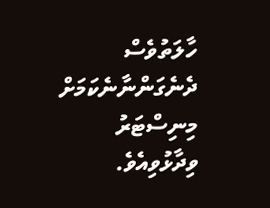ހާލަތުވެސް ދެނެގަންނާނެކަމަށް މިނިސްޓަރު ވިދާޅުވިއެވެ.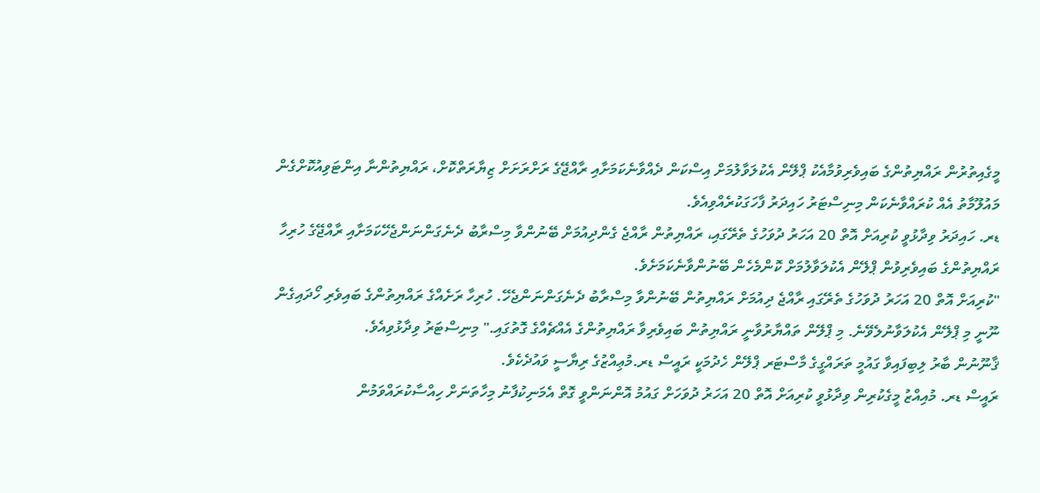މީގެއިތުރުން ރައްޔިތުންގެ ބައިވެރިވުމާއެކު ޕްލޭން އެކުލަވާލުމަށް އިސްކަން ދެއްވާނެކަމަށާއި ރާއްޖޭގެ ރަށްރަށަށް ޒިޔާރަތްކޮށް، ރައްޔިތުންނާ އިންޓަވިއުކޮށްގެން މައުލޫމާތު އެއް ކުރައްވާނެކަން މިނިސްޓަރު ހައިދަރު ފާހަގަކުރެއްވިއެވެ.
ޑރ. ހައިދަރު ވިދާޅުވީ ކުރިއަށް އޮތް 20 އަހަރު ދުވަހުގެ ތެރޭގައި، ރައްޔިތުން ރާއްޖެ ގެންދިއުމަށް ބޭނުންވާ މިސްރާބު ދެނެގަންނަންޖެހޭކަމަށާއި ރާއްޖޭގެ ހުރިހާ ރައްޔިތުންގެ ބައިވެރިވުން ޕްލޭން އެކުލަވާލުމަށް ކޮންމެހެން ބޭނުންވާނެކަމަށެވެ.
"ކުރިއަށް އޮތް 20 އަހަރު ދުވަހުގެ ތެރޭގައި ރާއްޖެ ދިއުމަށް ރައްޔިތުން ބޭނުންވާ މިސްރާބު ދެނެގަންނަންޖެހޭ. ހުރިހާ ރަށެއްގެ ރައްޔިތުންގެ ބައިވެރި ހޯދައިގެން ނޫނީ މި ޕްލޭން އެކުލަވާނުލެވޭނެ. މި ޕްލޭން ތައްޔާރުވާނީ ރައްޔިތުން ބައިވެރިވާ ރައްޔިތުންގެ އެއްޗެއްގެ ގޮތުގައި." މިނިސްޓަރު ވިދާޅުވިއެވެ.
ޤާނޫނުން ބާރު ލިބިފައިވާ ގައުމީ ތަރައްގީގެ މާސްޓަރ ޕްލޭން ހެދުމަކީ ރައީސް ޑރ.މުޢިއްޒުގެ ރިޔާސީ ވައުދެކެވެ.
ރައީސް ޑރ. މުއިއްޒު މީގެކުރިން ވިދާޅުވީ ކުރިއަށް އޮތް 20 އަހަރު ދުވަހަށް ގައުމު އޮންނަންވީ ގޮތް އެމަނިކުފާނު މިހާތަނަށް ހިއްސާކުރައްވަމުން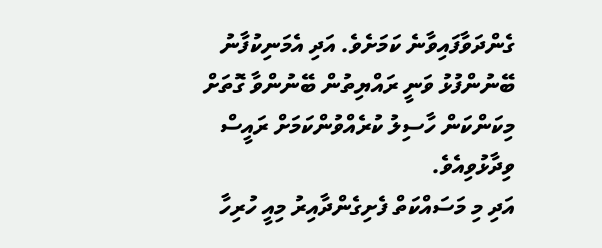ގެންދަވާފައިވާނެ ކަމަށެވެ. އަދި އެމަނިކުފާނު ބޭނުންފުޅު ވަނީ ރައްޔިތުން ބޭނުންވާ ގޮތަށް މިކަންކަން ހާސިލު ކުރެއްވުންކަމަށް ރައީސް ވިދާޅުވިއެވެ.
އަދި މި މަސައްކަތް ފެށިގެންދާއިރު މިއީ ހުރިހާ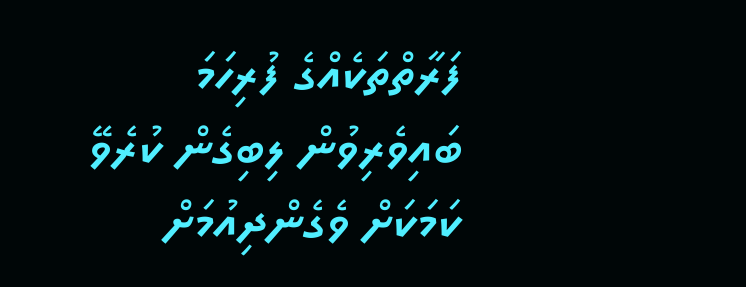ފަރާތްތަކެއްގެ ފުރިހަމަ ބައިވެރިވުން ލިބިގެން ކުރެވޭ ކަމަކަށް ވެގެންދިއުމަށް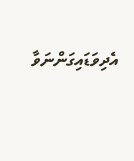އެދިވަޑައިގަންނަވާ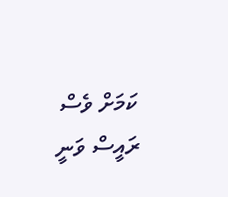ކަމަށް ވެސް ރައީސް ވަނީ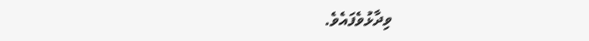ވިދާޅުވެފައެވެ.